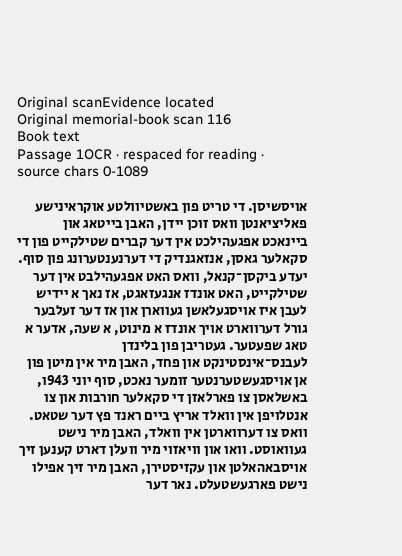Original scanEvidence located
Original memorial-book scan 116
Book text
Passage 1OCR · respaced for reading · source chars 0-1089

אויסשיסן. די טריט פון באשטיוולטע אוקראינישע פאליציאנטן וואס זוכן יידן, האבן בייטאג און ביינאכט אפגעהילכט אין דער קברים שטילקייט פון די סקאלער גאסן, אנזאגנדיק די דערנענטערונג פון סוף. יעדע ביקסן־קנאל, וואס האט אפגעהילבט אין דער שטילקייט, האט אונדז אנגעזאגט, אז נאך א יידיש לעבן איז אויסגעלאשן געווארן און אז דער זעלבער גורל דערווארט אויך אונדז א מינוט, א שעה, אדער א טאג שפעטער. געטריבן פון בלינדן לעבנס־אינסטינקט און פחד, האבן מיר אין מיטן פון אן אויסגעשטערנטער זומער נאכט, סוף יוני 943ו, באשלאסן צו פארלאזן די סקאלער חורבות און צו אנטלויפן אין וואלד אריץ ביים ראנד פץ דער שטאט. וואס צו דערווארטן אין וואלד, האבן מיר נישט געוואוסט. וואו און וויאזוי מיר וועלן דארט קענען זיך אויסבאהאלטן און עקזיסטירן, האבן מיר זיך אפילו נישט פארגעשטעלט. נאר דער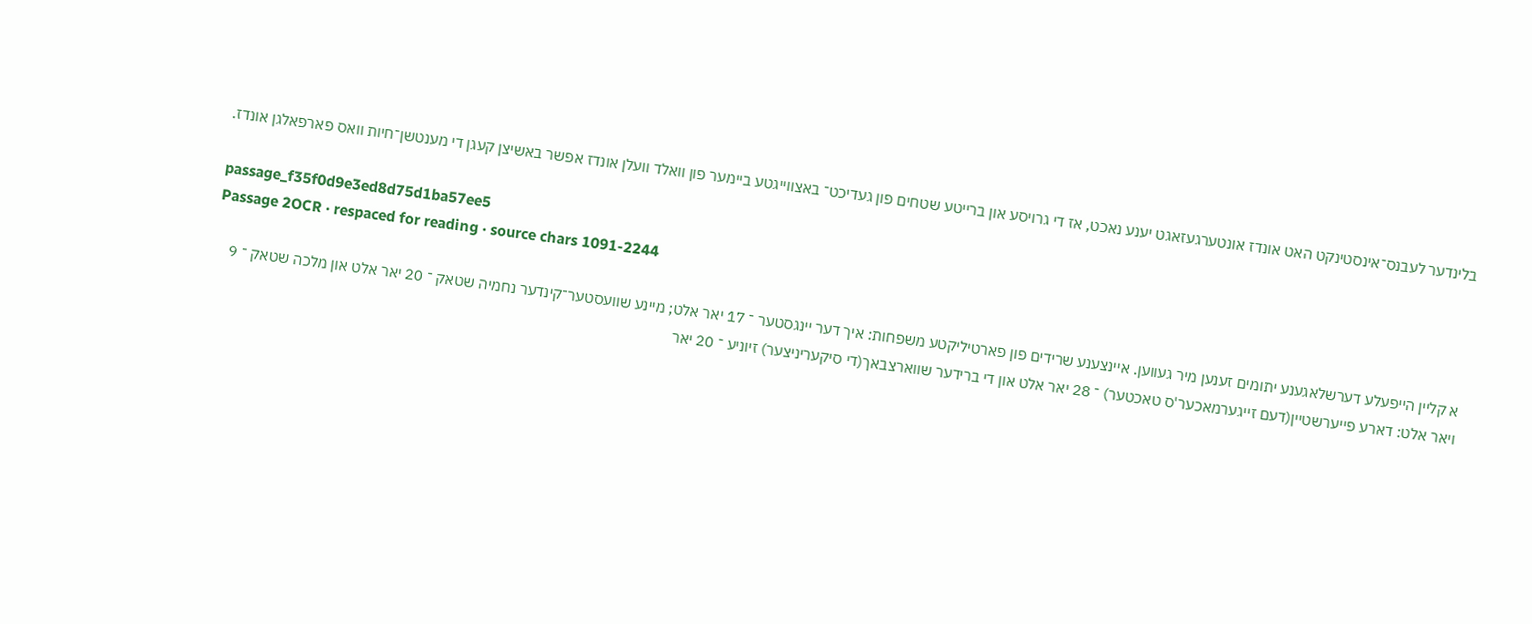בלינדער לעבנס־אינסטינקט האט אונדז אונטערגעזאגט יענע נאכט, אז די גרויסע און ברייטע שטחים פון געדיכט־ באצווייגטע ביימער פון וואלד וועלן אונדז אפשר באשיצן קעגן די מענטשן־חיות וואס פארפאלגן אונדז.

passage_f35f0d9e3ed8d75d1ba57ee5
Passage 2OCR · respaced for reading · source chars 1091-2244

א קליין הייפעלע דערשלאגענע יתומים זענען מיר געווען. איינצענע שרידים פון פארטיליקטע משפחות: איך דער יינגסטער ־ 17 יאר אלט; מיינע שוועסטער־קינדער נחמיה שטאק ־ 20 יאר אלט און מלכה שטאק ־ 9 ויאר אלט: דארע פייערשטיין(דעם זייגערמאכער'ס טאכטער) ־ 28 יאר אלט און די ברידער שווארצבאך(די סיקעריניצער) זיוניע ־ 20 יאר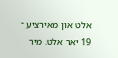אלט און מאירציע ־ 19 יאר אלט. מיר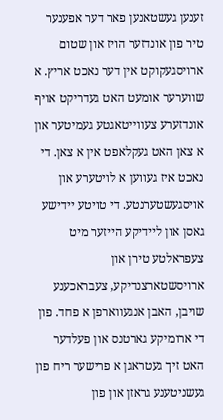זענען געשטאנען פאר דער אפענער טיר פון אונדזער הויז און שטום ארויסגעקוקט אין דער נאכט אריץ. א שווערער אומעט האט געדריקט אויף אונדזערע צעווייטאגטע געמיטער און א צאן האט געקלאפט אין א צאן. די נאכט איז געווען א לויטערע און אויסגעשטערנטע. די טויטע יידישע גאסן און ליידיקע הייזער מיט צעפראלטע טירן און ארויסשטארצנדיקע, צעבראכענע שויבן, האבן אנגעווארפן א פחד. פון די ארומיקע גארטנס און פעלדער האט זיך געטראגן א פרישער ריח פון געשניטענע גראזן און פון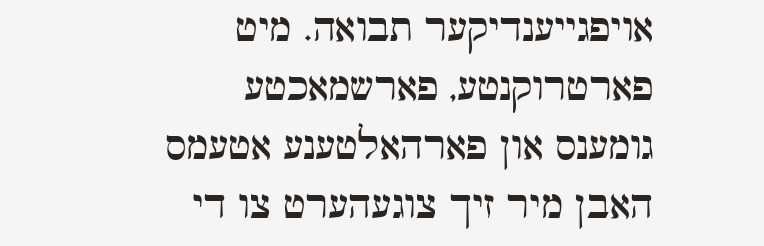אויפגייענדיקער תבואה. מיט פארטרוקנטע, פארשמאכטע גומענס און פארהאלטענע אטעמס האבן מיר זיך צוגעהערט צו די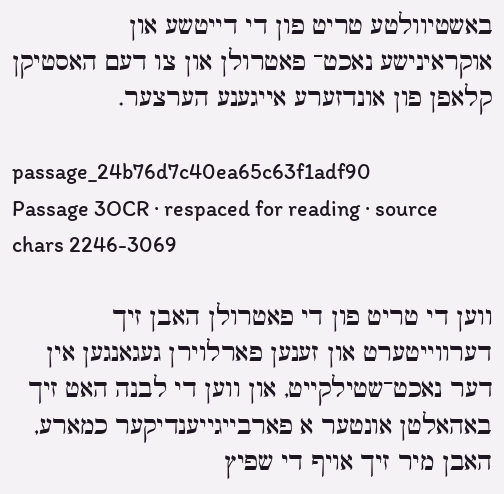באשטיוולטע טריט פון די דייטשע און אוקראינישע נאכט־ פאטרולן און צו דעם האסטיקן קלאפן פון אונדזערע אייגענע הערצער.

passage_24b76d7c40ea65c63f1adf90
Passage 3OCR · respaced for reading · source chars 2246-3069

ווען די טריט פון די פאטרולן האבן זיך דערווייטערט און זענען פארלוירן געגאנגען אין דער נאכט־שטילקייט, און ווען די לבנה האט זיך באהאלטן אונטער א פארבייגייענדיקער כמארע, האבן מיר זיך אויף די שפיץ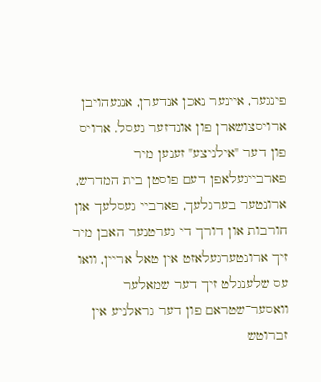פינגער, איינער נאכן אנדערן, אנגעהויבן ארויסצושארן פון אונדזער געסל. ארויס פון דער "אילניצע" זענען מיר פארבייגעלאפן דעם פוסטן בית המדרש, ארונטער בערגלעך, פארביי געסלעך און חורבות און דורך די גערטנער האבן מיר זיך ארונטערגעלאזט אין טאל אריין, וואו עס שלענגלט זיך דער שמאלער וואסער־שטראם פון דער גראלניע אין זברוטש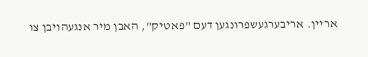אריין. אריבערגעשפרונגען דעם "פאטיק", האבן מיר אנגעהויבן צו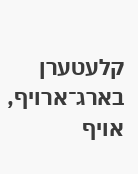קלעטערן בארג־ארויף, אויף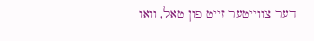דער צווייטער זייט פון טאל, וואו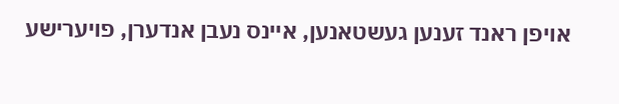אויפן ראנד זענען געשטאנען, איינס נעבן אנדערן, פויערישע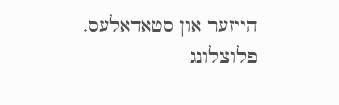הייזער און סטאדאלעס. פלוצלונג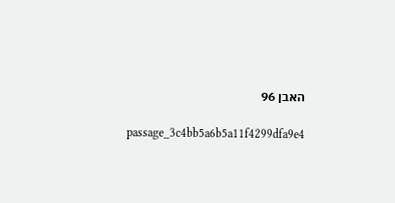האבן 96

passage_3c4bb5a6b5a11f4299dfa9e4